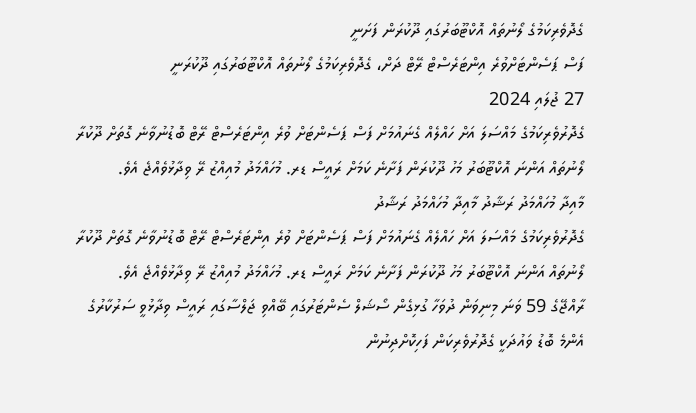ގެދޮވެރިކަމުގެ ލޯނުތައް އޮކްޓޫބަރުގައި ދޫކުރަން ފަށަނީ
ފަސް ޕަސެންޓަށްވުރެ އިންޓަރެސްޓް ރޭޓް ދަށް، ގެދޮވެރިކަމުގެ ލޯނުތައް އޮކްޓޫބަރުގައި ދޫކުރަނީ
27 ޖުލައި 2024
ގެދޮރުވެރިކަމުގެ މައްސަލަ އަށް ހައްލެއް ގެނައުމަށް ފަސް ޕަސެންޓަށް ވުރެ އިންޓަރެސްޓް ރޭޓް ބޮޑުނުވާނެ ގޮތަށް ދޫކުރާ ލޯނުތައް އަންނަ އޮކްޓޫބަރު މަހު ދޫކުރަން ފަށާނެ ކަމަށް ރައީސް ޑރ. މުހައްމަދު މުއިއްޒު ރޭ ވިދާޅުވެއްޖެ އެވެ.
މާއިދާ މުހައްމަދު ރަޝާދު މާއިދާ މުހައްމަދު ރަޝާދު
ގެދޮރުވެރިކަމުގެ މައްސަލަ އަށް ހައްލެއް ގެނައުމަށް ފަސް ޕަސެންޓަށް ވުރެ އިންޓަރެސްޓް ރޭޓް ބޮޑުނުވާނެ ގޮތަށް ދޫކުރާ ލޯނުތައް އަންނަ އޮކްޓޫބަރު މަހު ދޫކުރަން ފަށާނެ ކަމަށް ރައީސް ޑރ. މުހައްމަދު މުއިއްޒު ރޭ ވިދާޅުވެއްޖެ އެވެ.
ރާއްޖޭގެ 59 ވަނަ މިނިވަން ދުވަހާ ގުޅިގެން ސޯޝަލް ސެންޓަރުގައި ބޭއްވި ޖަލްސާގައި ރައީސް ވިދާޅުވީ ސަރުކާރުގެ އެންމެ ބޮޑު ވައުދަކީ ގެދޮރުވެރިކަން ފަހިކޮށްދިނުން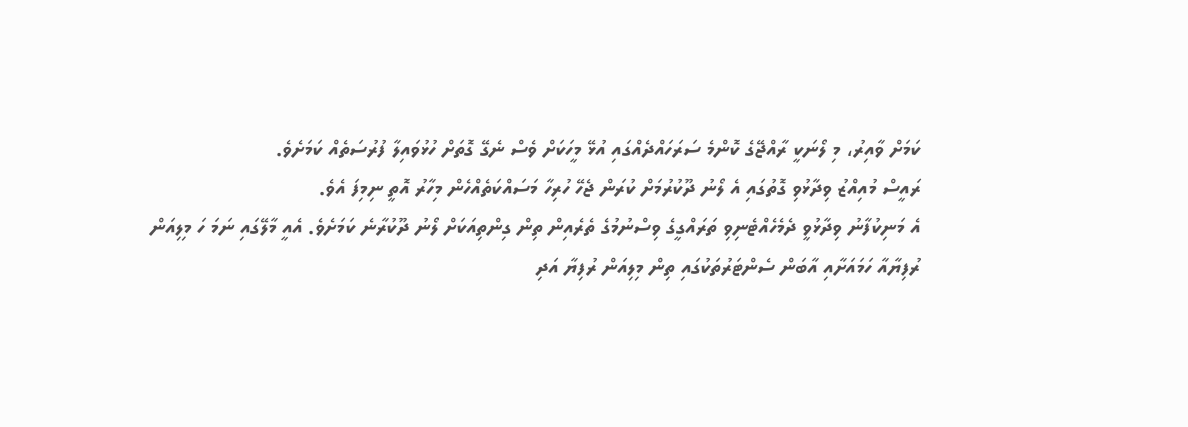ކަމަށް ވާއިރު، މި ލޯނަކީ ރާއްޖޭގެ ކޮންމެ ސަރަހައްދެއްގައި އުޅޭ މީހަކަށް ވެސް ނެގޭ ގޮތަށް ހުޅުވައިލާ ފުރުސަތެއް ކަމަށެވެ.
ރައީސް މުއިއްޒު ވިދާޅުވި ގޮތުގައި އެ ލޯނު ދޫކުރުމަށް ކުރަން ޖެހޭ ހުރިހާ މަސައްކަތެއްހެން މިހާރު އޮތީ ނިމިފަ އެވެ.
އެ މަނިކުފާނު ވިދާޅުވީ ދެމެހެއްޓެނިވި ތަރައްގީގެ ވިސްނުމުގެ ތެރެއިން ތިން ގިންތިއަކަށް ލޯނު ދޫކުރާނެ ކަމަށެވެ. އެއީ މާލޭގައި ނަމަ ހަ މިލިއަން ރުފިޔާއާ ހަމައަށާއި އާބަން ސެންޓަރުތަކުގައި ތިން މިލިއަން ރުފިޔާ އަދި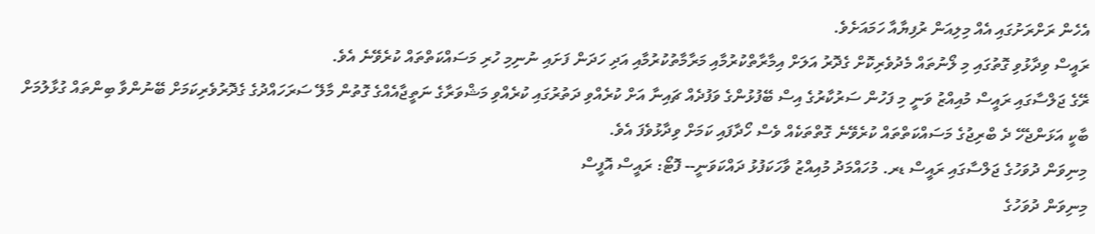އެހެން ރަށްރަށުގައި އެއް މިލިއަން ރުފިޔާއާ ހަމައަށެވެ.
ރައީސް ވިދާޅުވި ގޮތުގައި މި ލޯނުތައް މެދުވެރިކޮށް ގެދޮރު އަލަށް އިމާރާތްކުރުމާއި މަރާމާތުކުރުމާއި އަދި ހަދަން ފަށައި ނުނިމި ހުރި މަސައްކަތްތައް ކުރެވޭނެ އެވެ.
ރޭގެ ޖަލްސާގައި ރައީސް މުއިއްޒު ވަނީ މި ފަހުން ސަރުކާރުގެ އިސް ބޭފުޅުންގެ ވަފުދެއް ޗައިނާ އަށް ކުރެއްވި ދަތުރުގައި ކުރެއްވި މަޝްވަރާގެ ނަތީޖާއެއްގެ ގޮތުން މާލޭ ސަރަހައްދުގެ ގެދޮރުވެރިކަމަށް ބޭނުންވާ ބިންތައް ގުޅާލުމަށް ބާކީ އަޅަންޖެހޭ ދެ ބްރިޖުގެ މަސައްކަތްތައް ކުރެވޭނެ ގޮތްތަކެއް ވެސް ހޯދާފައި ކަމަށް ވިދާޅުވެފަ އެވެ.
މިނިވަން ދުވަހުގެ ޖަލްސާގައި ރައީސް ޑރ. މުހައްމަދު މުއިއްޒު ވާހަކަފުޅު ދައްކަވަނީ-- ފޮޓޯ: ރައީސް އޮފީސް
މިނިވަން ދުވަހުގެ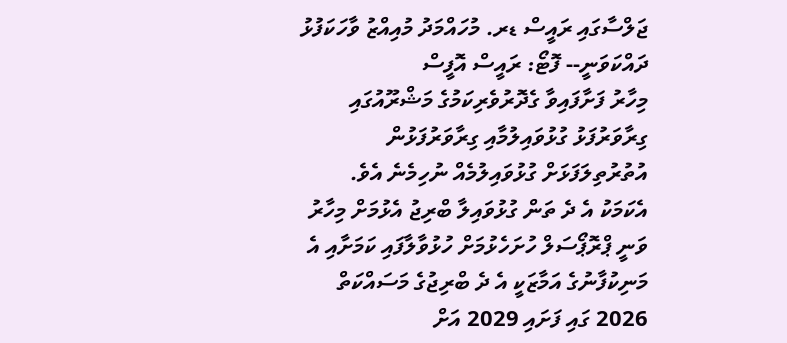ޖަލްސާގައި ރައީސް ޑރ. މުހައްމަދު މުއިއްޒު ވާހަކަފުޅު ދައްކަވަނީ-- ފޮޓޯ: ރައީސް އޮފީސް
މިހާރު ފަށާފައިވާ ގެދޮރުވެރިކަމުގެ މަޝްރޫއުގައި ގިރާވަރުފަޅު ގުޅުވައިލުމާއި ގިރާވަރުފަޅުން އުތުރުތިލަފަޅަށް ގުޅުވައިލުމެއް ނުހިމެނެ އެވެ. އެކަމަކު އެ ދެ ތަން ގުޅުވައިލާ ބްރިޖު އެޅުމަށް މިހާރު ވަނީ ޕްރޮޕޯސަލް ހުށަހެޅުމަށް ހުޅުވާލާފައި ކަމަށާއި އެ މަނިކުފާނުގެ އަމާޒަކީ އެ ދެ ބްރިޖުގެ މަސައްކަތް 2026 ގައި ފަށައި 2029 އަށް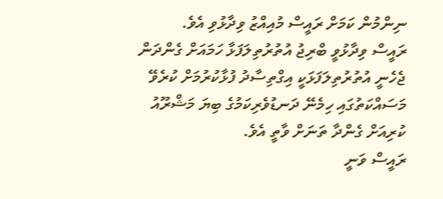ނިންމުން ކަމަށް ރައީސް މުއިއްޒު ވިދާޅުވި އެވެ.
ރައީސް ވިދާޅުވީ ބްރިޖު އުތުރުތިލަފަޅާ ހަމައަށް ގެންދަން ޖެހެނީ އުތުރުތިލަފަޅަކީ އިގްތިސާދު ފުޅާކުރުމަށް ކުރެވޭ މަސައްކަތުގައި ހިމެނޭ ދަނޑުވެރިކަމުގެ ބިޔަ މަޝްރޫއު ކުރިއަށް ގެންދާ ތަނަށް ވާތީ އެވެ.
ރައީސް ވަނީ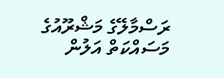ރަސްމާލޭގެ މަޝްރޫއުގެ މަސައްކަތް އަލުން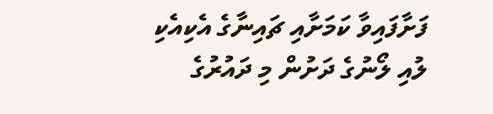ފަށާފައިވާ ކަމަށާއި ޗައިނާގެ އެކިއެކި ލުއި ލޯނުގެ ދަށުން މި ދައުރުގެ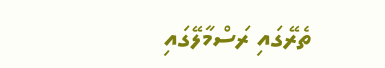ތެރޭގައި ރަސްމާލޭގައި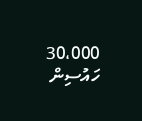30،000 ހައުސިން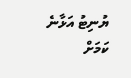ޔުނިޓު އަޅާނެ ކަމަށް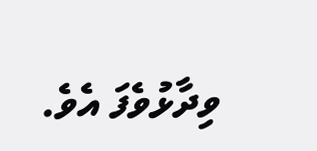ވިދާޅުވެފަ އެވެ.